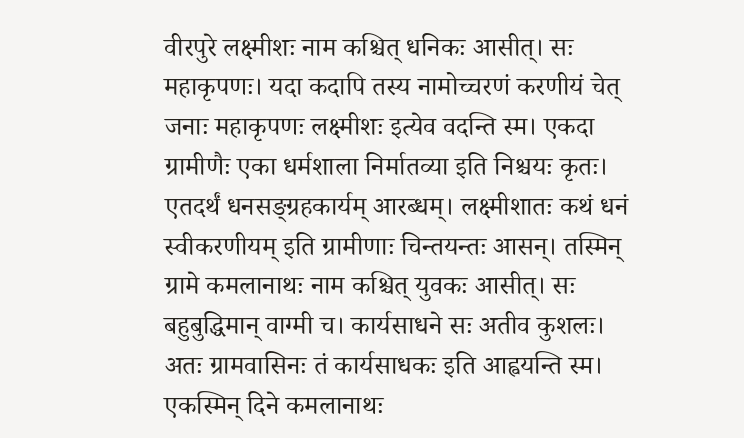वीरपुरे लक्ष्मीशः नाम कश्चित् धनिकः आसीत्। सः महाकृपणः। यदा कदापि तस्य नामोच्चरणं करणीयं चेत् जनाः महाकृपणः लक्ष्मीशः इत्येव वदन्ति स्म। एकदा ग्रामीणैः एका धर्मशाला निर्मातव्या इति निश्चयः कृतः। एतदर्थं धनसङ्ग्रहकार्यम् आरब्धम्। लक्ष्मीशातः कथं धनं स्वीकरणीयम् इति ग्रामीणाः चिन्तयन्तः आसन्। तस्मिन् ग्रामे कमलानाथः नाम कश्चित् युवकः आसीत्। सः बहुबुद्धिमान् वाग्मी च। कार्यसाधने सः अतीव कुशलः। अतः ग्रामवासिनः तं कार्यसाधकः इति आह्वयन्ति स्म।
एकस्मिन् दिने कमलानाथः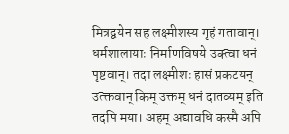मित्रद्वयेन सह लक्ष्मीशस्य गृहं गतावान्। धर्मशालायाः निर्माणविषये उक्त्वा धनं पृष्टवान्। तदा लक्ष्मीशः हासं प्रकटयन् उत्क्तवान् किम् उक्तम् धनं दातव्यम् इति तदपि मया। अहम् अद्यावधि कस्मै अपि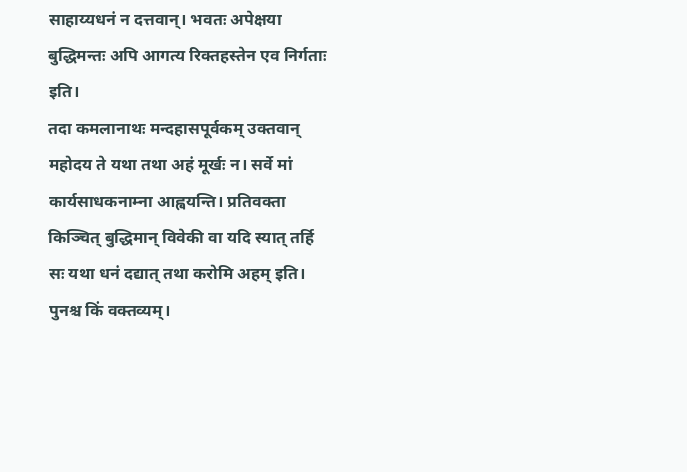साहाय्यधनं न दत्तवान्। भवतः अपेक्षया बुद्धिमन्तः अपि आगत्य रिक्तहस्तेन एव निर्गताः इति।
तदा कमलानाथः मन्दहासपूर्वकम् उक्तवान् महोदय ते यथा तथा अहं मूर्खः न। सर्वे मां कार्यसाधकनाम्ना आह्वयन्ति। प्रतिवक्ता किञ्चित् बुद्धिमान् विवेकी वा यदि स्यात् तर्हि सः यथा धनं दद्यात् तथा करोमि अहम् इति। पुनश्च किं वक्तव्यम्।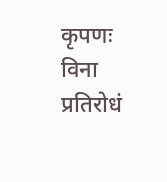कृपणः विना प्रतिरोधं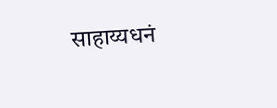साहाय्यधनं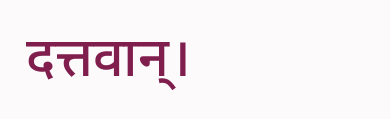दत्तवान्।